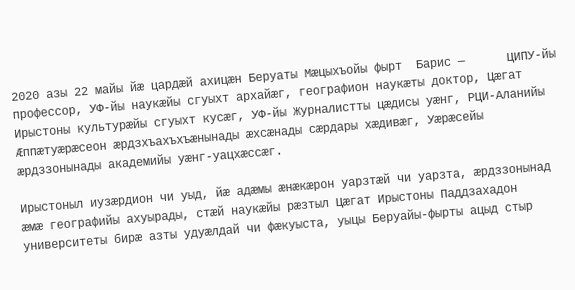2020 азы 22 майы йæ цардæй ахицæн Беруаты Мæцыхъойы фырт  Барис —      ЦИПУ-йы профессор, УФ-йы наукæйы сгуыхт архайæг, географион наукæты доктор, Цæгат Ирыстоны культурæйы сгуыхт кусæг, УФ-йы Журналистты цæдисы уæнг, РЦИ-Аланийы Æппæтуæрæсеон æрдзхъахъхъæнынады æхсæнады сæрдары хæдивæг, Уæрæсейы æрдззонынады академийы уæнг-уацхæссæг.

Ирыстоныл иузæрдион чи уыд, йæ адæмы æнæкæрон уарзтæй чи уарзта, æрдззонынад æмæ географийы ахуырады, стæй наукæйы рæзтыл Цæгат Ирыстоны Паддзахадон университеты бирæ азты удуæлдай чи фæкуыста, уыцы Беруайы-фырты ацыд стыр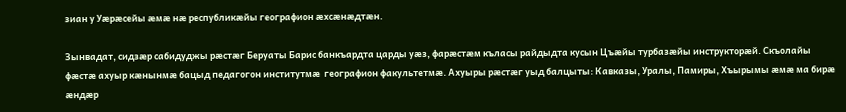зиан у Уæрæсейы æмæ нæ республикæйы географион æхсæнæдтæн.

Зынвадат, сидзæр сабидуджы рæстæг Беруаты Барис банкъардта царды уæз, фарæстæм къласы райдыдта кусын Цъæйы турбазæйы инструкторæй. Скъолайы фæстæ ахуыр кæнынмæ бацыд педагогон институтмæ  географион факультетмæ. Ахуыры рæстæг уыд балцыты: Кавказы, Уралы, Памиры, Хъырымы æмæ ма бирæ æндæр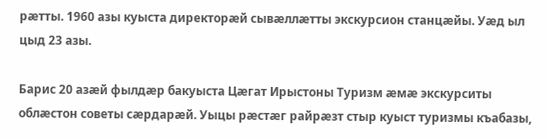рæтты. 1960 азы куыста директорæй сывæллæтты экскурсион станцæйы. Уæд ыл цыд 23 азы.

Барис 20 азæй фылдæр бакуыста Цæгат Ирыстоны Туризм æмæ экскурситы облæстон советы сæрдарæй. Уыцы рæстæг райрæзт стыр куыст туризмы къабазы,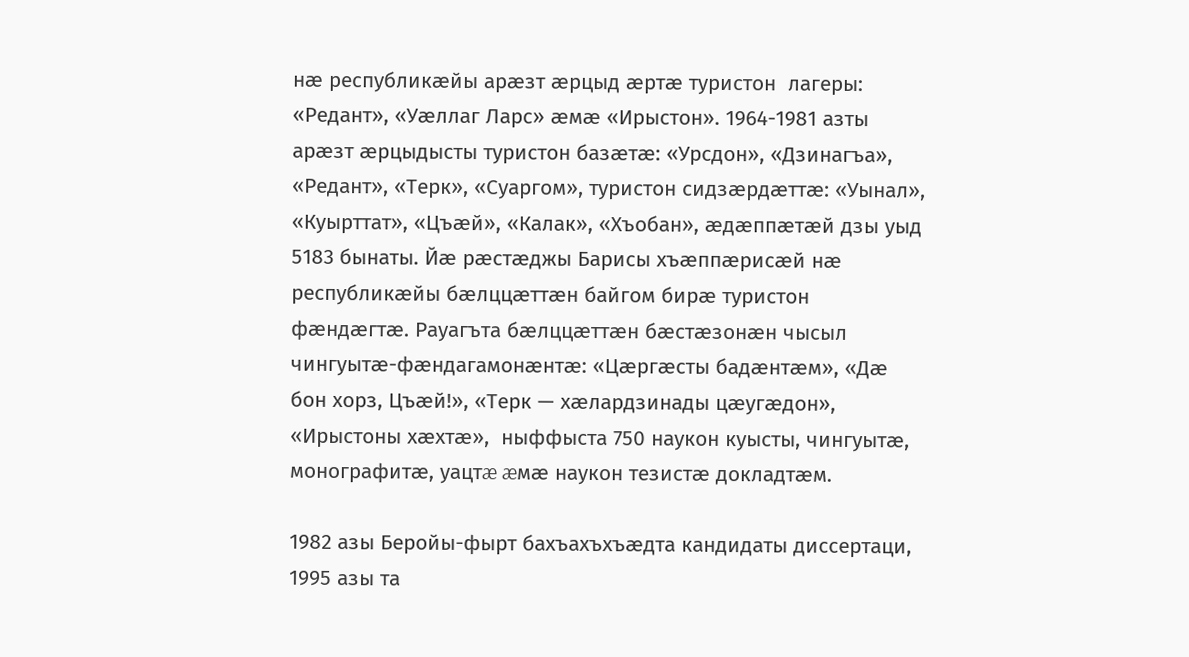нæ республикæйы арæзт æрцыд æртæ туристон  лагеры: «Редант», «Уæллаг Ларс» æмæ «Ирыстон». 1964-1981 азты арæзт æрцыдысты туристон базæтæ: «Урсдон», «Дзинагъа», «Редант», «Терк», «Суаргом», туристон сидзæрдæттæ: «Уынал», «Куырттат», «Цъæй», «Калак», «Хъобан», æдæппæтæй дзы уыд 5183 бынаты. Йæ рæстæджы Барисы хъæппæрисæй нæ республикæйы бæлццæттæн байгом бирæ туристон фæндæгтæ. Рауагъта бæлццæттæн бæстæзонæн чысыл чингуытæ-фæндагамонæнтæ: «Цæргæсты бадæнтæм», «Дæ бон хорз, Цъæй!», «Терк — хæлардзинады цæугæдон», «Ирыстоны хæхтæ»,  ныффыста 750 наукон куысты, чингуытæ, монографитæ, уацтæ æмæ наукон тезистæ докладтæм.

1982 азы Беройы-фырт бахъахъхъæдта кандидаты диссертаци, 1995 азы та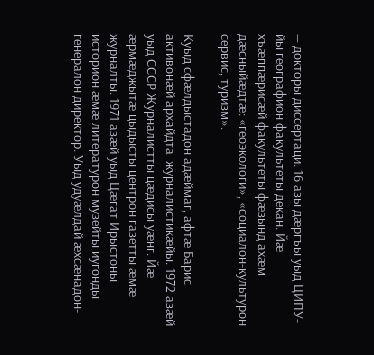— докторы диссертаци. 16 азы дæргъы уыд ЦИПУ-йы географион факультеты декан. Йæ хъæппæрисæй факультеты фæзынд ахæм дæсныйæдтæ: «геоэкологи», «социалон-культурон сервис, туризм».

Куыд сфæлдыстадон адæймаг, афтæ Барис активонæй архайдта  журналистикæйы. 1972 азæй уыд СССР Журналистты цæдисы уæнг. Йæ æрмæджытæ цыдысты центрон газетты æмæ журналты. 1971 азæй уыд Цæгат Ирыстоны историон æмæ литературон музейты иугонды генералон директор. Уыд удуæлдай æхсæнадон-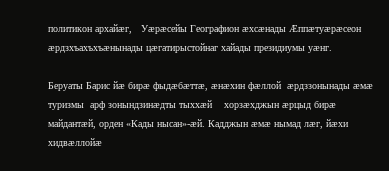политикон архайæг,   Уæрæсейы Географион æхсæнады Æппæтуæрæсеон æрдзхъахъхъæнынады цæгатирыстойнаг хайады президиумы уæнг.

Беруаты Барис йæ бирæ фыдæбæттæ, æнæхин фæллой  æрдззонынады æмæ туризмы  арф зонындзинæдты тыххæй    хорзæхджын æрцыд бирæ майдантæй, орден «Кады нысан»-æй. Кадджын æмæ нымад лæг, йæхи хидвæллойæ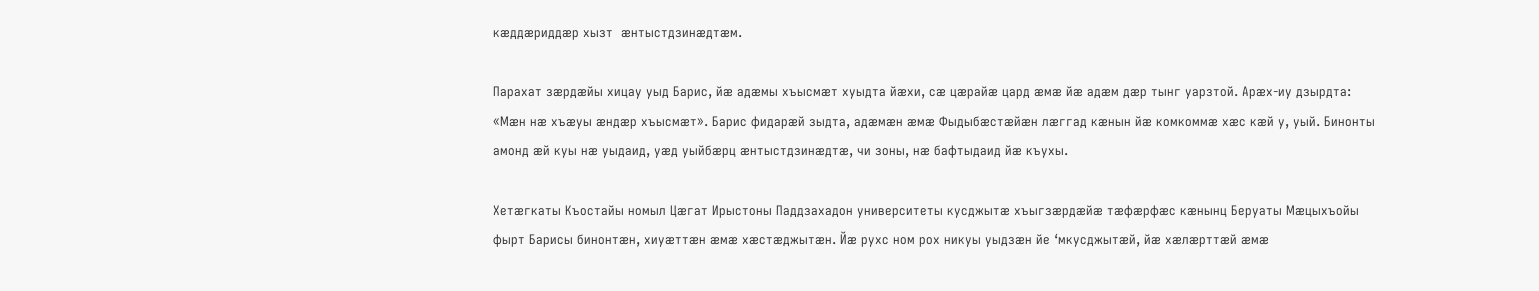кæддæриддæр хызт  æнтыстдзинæдтæм.

Парахат зæрдæйы хицау уыд Барис, йæ адæмы хъысмæт хуыдта йæхи, сæ цæрайæ цард æмæ йæ адæм дæр тынг уарзтой. Арæх-иу дзырдта: «Мæн нæ хъæуы æндæр хъысмæт». Барис фидарæй зыдта, адæмæн æмæ Фыдыбæстæйæн лæггад кæнын йæ комкоммæ хæс кæй у, уый. Бинонты амонд æй куы нæ уыдаид, уæд уыйбæрц æнтыстдзинæдтæ, чи зоны, нæ бафтыдаид йæ къухы.

Хетæгкаты Къостайы номыл Цæгат Ирыстоны Паддзахадон университеты кусджытæ хъыгзæрдæйæ тæфæрфæс кæнынц Беруаты Мæцыхъойы фырт Барисы бинонтæн, хиуæттæн æмæ хæстæджытæн. Йæ рухс ном рох никуы уыдзæн йе ‘мкусджытæй, йæ хæлæрттæй æмæ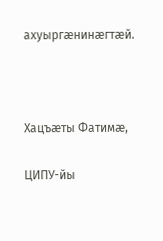ахуыргæнинæгтæй.



Хацъæты Фатимæ,

ЦИПУ-йы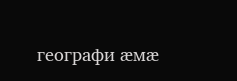географи æмæ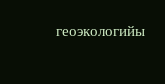геоэкологийы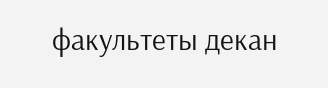факультеты декан